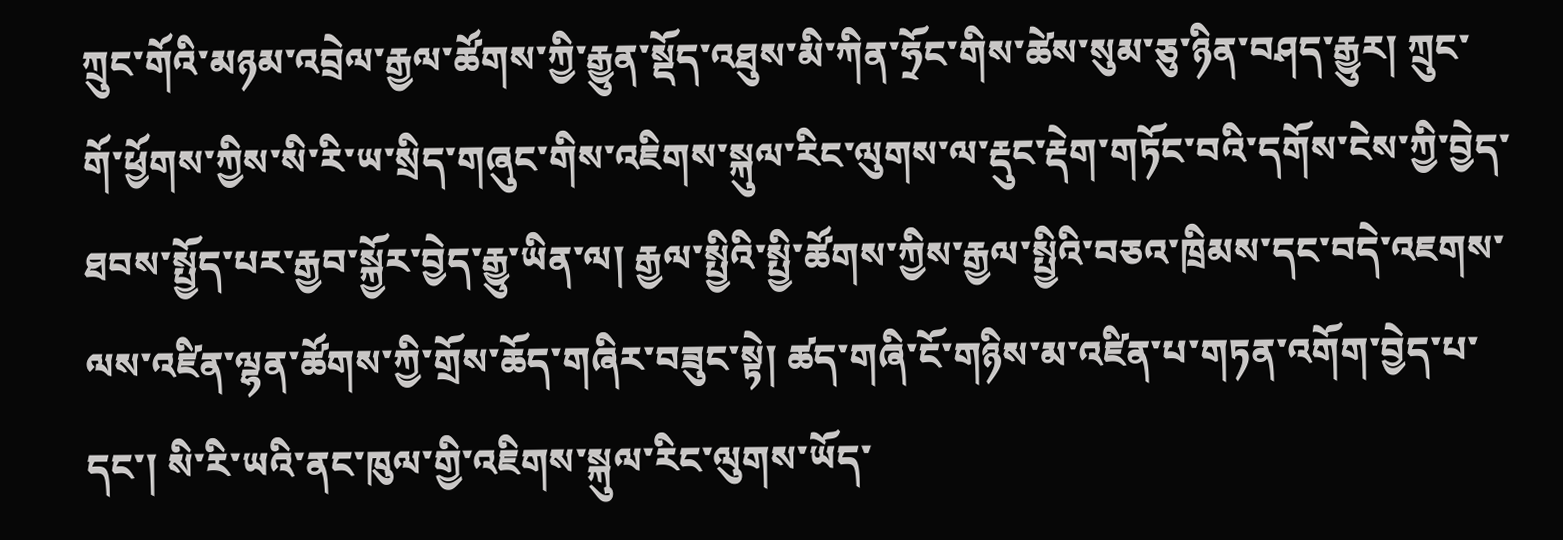ཀྲུང་གོའི་མཉམ་འབྲེལ་རྒྱལ་ཚོགས་ཀྱི་རྒྱུན་སྡོད་འཐུས་མི་ཀིན་ཧྲོང་གིས་ཚེས་སུམ་ཅུ་ཉིན་བཤད་རྒྱུར། ཀྲུང་གོ་ཕྱོགས་ཀྱིས་སི་རི་ཡ་སྲིད་གཞུང་གིས་འཇིགས་སྐུལ་རིང་ལུགས་ལ་རྡུང་རྡེག་གཏོང་བའི་དགོས་ངེས་ཀྱི་བྱེད་ཐབས་སྤྱོད་པར་རྒྱབ་སྐྱོར་བྱེད་རྒྱུ་ཡིན་ལ། རྒྱལ་སྤྱིའི་སྤྱི་ཚོགས་ཀྱིས་རྒྱལ་སྤྱིའི་བཅའ་ཁྲིམས་དང་བདེ་འཇགས་ལས་འཛིན་ལྷན་ཚོགས་ཀྱི་གྲོས་ཆོད་གཞིར་བཟུང་སྟེ། ཚད་གཞི་ངོ་གཉིས་མ་འཛིན་པ་གཏན་འགོག་བྱེད་པ་དང་། སི་རི་ཡའི་ནང་ཁུལ་གྱི་འཇིགས་སྐུལ་རིང་ལུགས་ཡོད་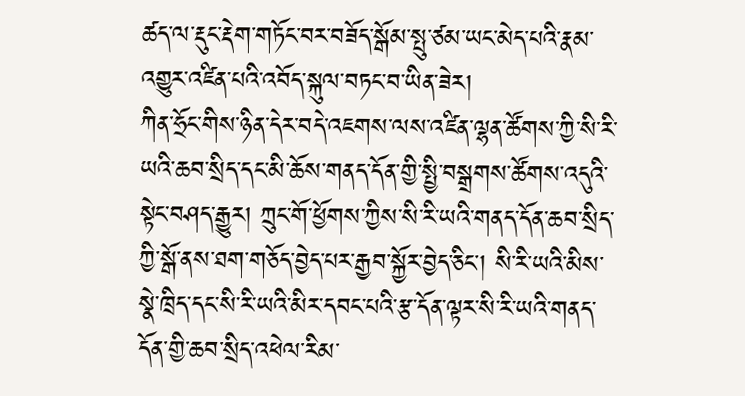ཚད་ལ་རྡུང་རྡེག་གཏོང་བར་བཟོད་སྒོམ་སྤུ་ཙམ་ཡང་མེད་པའི་རྣམ་འགྱུར་འཛིན་པའི་འབོད་སྐུལ་བཏང་བ་ཡིན་ཟེར།
ཀིན་ཧྲོང་གིས་ཉིན་དེར་བདེ་འཇགས་ལས་འཛིན་ལྷན་ཚོགས་ཀྱི་སི་རི་ཡའི་ཆབ་སྲིད་དང་མི་ཆོས་གནད་དོན་གྱི་སྤྱི་བསྒྲགས་ཚོགས་འདུའི་སྟེང་བཤད་རྒྱུར། ཀྲུང་གོ་ཕྱོགས་ཀྱིས་སི་རི་ཡའི་གནད་དོན་ཆབ་སྲིད་ཀྱི་སྒོ་ནས་ཐག་གཅོད་བྱེད་པར་རྒྱབ་སྐྱོར་བྱེད་ཅིང་། སི་རི་ཡའི་མིས་སྣེ་ཁྲིད་དང་སི་རི་ཡའི་མིར་དབང་པའི་རྩ་དོན་ལྟར་སི་རི་ཡའི་གནད་དོན་གྱི་ཆབ་སྲིད་འཕེལ་རིམ་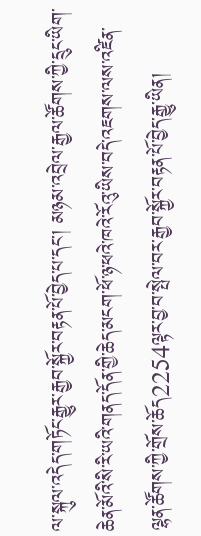ལ་སྐུལ་འདེད་གཏོང་རྒྱུར་རྒྱབ་སྐྱོར་བརྟན་པོ་བྱེད་པ་དང་། མཉམ་འབྲེལ་རྒྱལ་ཚོགས་ཀྱི་དྲུང་ཡིག་ཆེན་མོའི་སི་རི་ཡའི་གནད་དོན་གྱི་ཆེད་མངག་ཕོ་ཉ་ཕའེ་ཁའེ་རོའུ་ཡིས་བདེ་འཇགས་ལས་འཛིན་ལྷན་ཚོགས་ཀྱི་གྲོས་ཆོད2254ལྟར་བྱ་བ་སྤེལ་བར་རྒྱབ་སྐྱོར་བརྟན་པོ་བྱེད་རྒྱུ་ཡིན།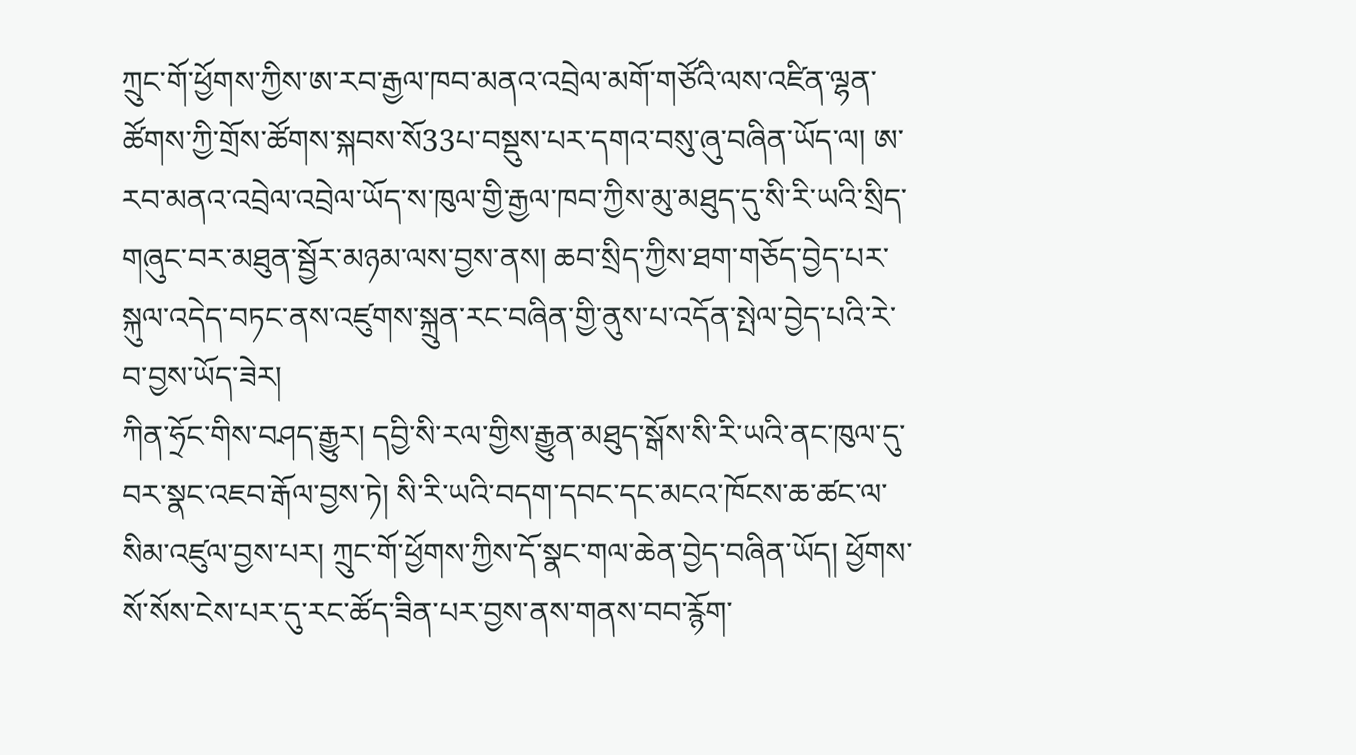ཀྲུང་གོ་ཕྱོགས་ཀྱིས་ཨ་རབ་རྒྱལ་ཁབ་མནའ་འབྲེལ་མགོ་གཙོའི་ལས་འཛིན་ལྷན་ཚོགས་ཀྱི་གྲོས་ཚོགས་སྐབས་སོ33པ་བསྡུས་པར་དགའ་བསུ་ཞུ་བཞིན་ཡོད་ལ། ཨ་རབ་མནའ་འབྲེལ་འབྲེལ་ཡོད་ས་ཁུལ་གྱི་རྒྱལ་ཁབ་ཀྱིས་མུ་མཐུད་དུ་སི་རི་ཡའི་སྲིད་གཞུང་བར་མཐུན་སྦྱོར་མཉམ་ལས་བྱས་ནས། ཆབ་སྲིད་ཀྱིས་ཐག་གཅོད་བྱེད་པར་སྐུལ་འདེད་བཏང་ནས་འཛུགས་སྐྲུན་རང་བཞིན་གྱི་ནུས་པ་འདོན་སྤེལ་བྱེད་པའི་རེ་བ་བྱས་ཡོད་ཟེར།
ཀིན་ཧྲོང་གིས་བཤད་རྒྱུར། དབྱི་སི་རལ་གྱིས་རྒྱུན་མཐུད་སྒོས་སི་རི་ཡའི་ནང་ཁུལ་དུ་བར་སྣང་འཇབ་རྒོལ་བྱས་ཏེ། སི་རི་ཡའི་བདག་དབང་དང་མངའ་ཁོངས་ཆ་ཚང་ལ་སིམ་འཛུལ་བྱས་པར། ཀྲུང་གོ་ཕྱོགས་ཀྱིས་དོ་སྣང་གལ་ཆེན་བྱེད་བཞིན་ཡོད། ཕྱོགས་སོ་སོས་ངེས་པར་དུ་རང་ཚོད་ཟིན་པར་བྱས་ནས་གནས་བབ་རྙོག་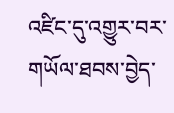འཛིང་དུ་འགྱུར་བར་གཡོལ་ཐབས་བྱེད་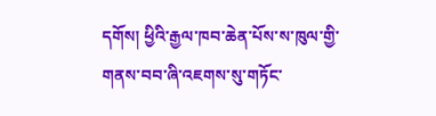དགོས། ཕྱིའི་རྒྱལ་ཁབ་ཆེན་པོས་ས་ཁུལ་གྱི་གནས་བབ་ཞི་འཇགས་སུ་གཏོང་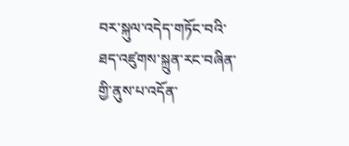བར་སྐུལ་འདེད་གཏོང་བའི་ཐད་འཛུགས་སྐྲུན་རང་བཞིན་གྱི་ནུས་པ་འདོན་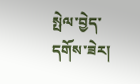སྤེལ་བྱེད་དགོས་ཟེར།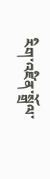རིག་འཛིན་སྒྲོལ་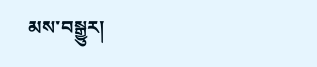མས་བསྒྱུར།